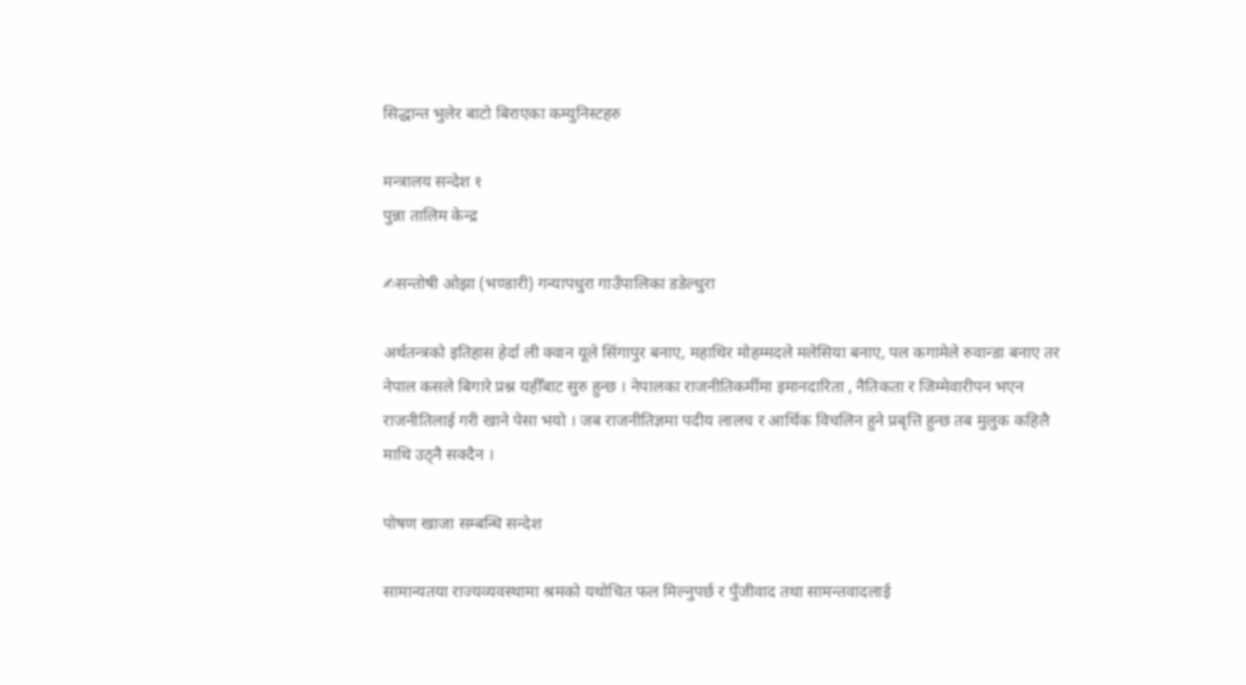सिद्धान्त भुलेर बाटो बिराएका कम्युनिस्टहरु

मन्त्रालय सन्देश १
पुन्ना तालिम केन्द्र

✍सन्तोषी ओझा (भण्डारी) गन्यापधुरा गाउँपालिका डडेल्धुरा

अर्थतन्त्रको इतिहास हेर्दा ली क्वान यूले सिंगापुर बनाए, महाथिर मोहम्मदले मलेसिया बनाए, पल कगामेले रुवान्डा बनाए तर नेपाल कसले बिगारे प्रश्न यहीँबाट सुरु हुन्छ । नेपालका राजनीतिकर्मीमा इमानदारिता , नैतिकता र जिम्मेवारीपन भएन राजनीतिलाई गरी खाने पेसा भयो । जब राजनीतिज्ञमा पदीय लालच र आर्थिक विचलिन हुने प्रबृत्ति हुन्छ तब मुलुक कहिलै माथि उठ्नै सक्दैन ।

पोषण खाजा सम्बन्धि सन्देश

सामान्यतया राज्यव्यवस्थामा श्रमको यथोचित फल मिल्नुपर्छ र पुँजीवाद तथा सामन्तवादलाई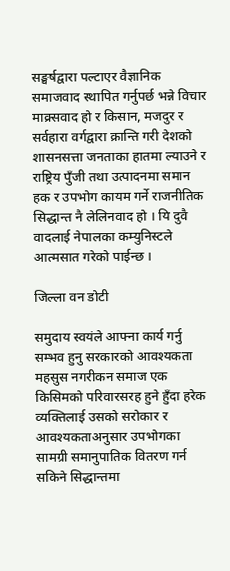सङ्घर्षद्वारा पल्टाएर वैज्ञानिक समाजवाद स्थापित गर्नुपर्छ भन्ने विचार माक्र्सवाद हो र किसान, मजदुर र सर्वहारा वर्गद्वारा क्रान्ति गरी देशको शासनसत्ता जनताका हातमा ल्याउने र राष्ट्रिय पुँजी तथा उत्पादनमा समान हक र उपभोग कायम गर्ने राजनीतिक सिद्धान्त नै लेलिनवाद हो । यि दुवै वादलाई नेपालका कम्युनिस्टले आत्मसात गरेको पाईन्छ ।

जिल्ला वन डोटी

समुदाय स्वयंले आफ्ना कार्य गर्नु सम्भव हुनु सरकारको आवश्यकता महसुस नगरीकन समाज एक किसिमको परिवारसरह हुने हुँदा हरेक व्यक्तिलाई उसको सरोकार र आवश्यकताअनुसार उपभोगका सामग्री समानुपातिक वितरण गर्न सकिने सिद्धान्तमा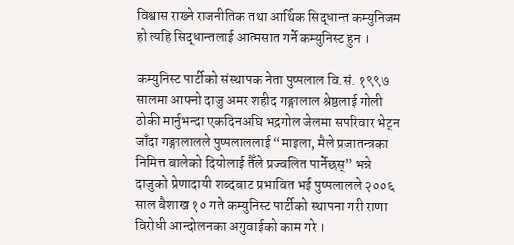विश्वास राख्ने राजनीतिक तथा आर्थिक सिद्धान्त कम्युनिजम हो त्यहि सिद्धान्तलाई आत्मसात गर्ने कम्युनिस्ट हुन ।

कम्युनिस्ट पार्टीको संस्थापक नेता पुष्पलाल वि.सं. १९९७ सालमा आफ्नो दाजु अमर शहीद गङ्गालाल श्रेष्ठलाई गोली ठोकी मार्नुभन्दा एकदिनअघि भद्रगोल जेलमा सपरिवार भेट्न जाँदा गङ्गालालले पुष्पलाललाई “माइला, मैले प्रजातन्त्रका निमित्त बालेको दियोलाई तैँले प्रज्वलित पार्नेछस्” भन्ने दाजुको प्रेणादायी शब्दबाट प्रभावित भई पुष्पलालले २००६ साल बैशाख १० गते कम्युनिस्ट पार्टीको स्थापना गरी राणा विरोधी आन्दोलनका अगुवाईको काम गरे ।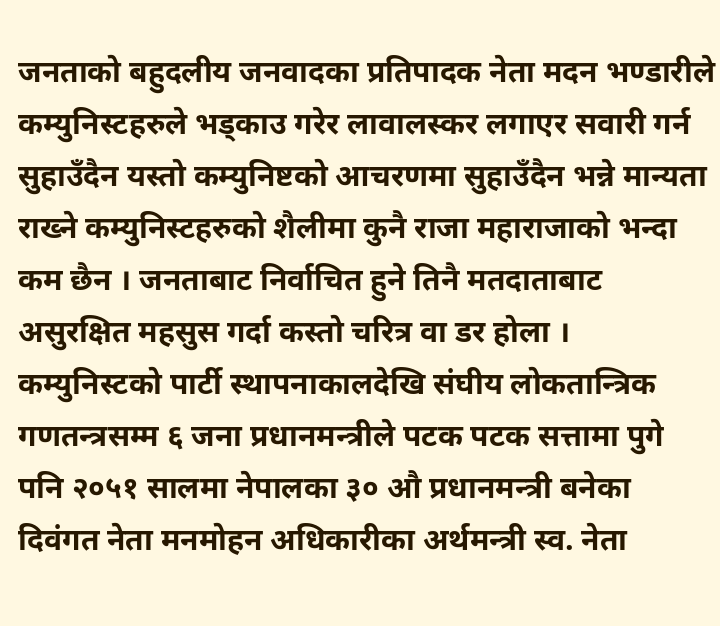जनताको बहुदलीय जनवादका प्रतिपादक नेता मदन भण्डारीले कम्युनिस्टहरुले भड्काउ गरेर लावालस्कर लगाएर सवारी गर्न सुहाउँदैन यस्तो कम्युनिष्टको आचरणमा सुहाउँदैन भन्ने मान्यता राख्ने कम्युनिस्टहरुको शैलीमा कुनै राजा महाराजाको भन्दा कम छैन । जनताबाट निर्वाचित हुने तिनै मतदाताबाट असुरक्षित महसुस गर्दा कस्तो चरित्र वा डर होला ।
कम्युनिस्टको पार्टी स्थापनाकालदेखि संघीय लोकतान्त्रिक गणतन्त्रसम्म ६ जना प्रधानमन्त्रीले पटक पटक सत्तामा पुगे पनि २०५१ सालमा नेपालका ३० औ प्रधानमन्त्री बनेका दिवंगत नेता मनमोहन अधिकारीका अर्थमन्त्री स्व. नेता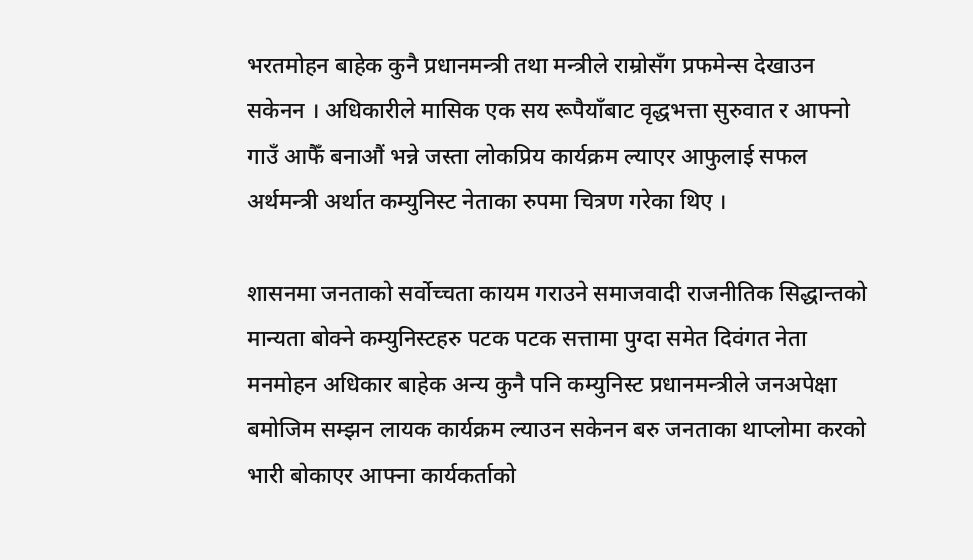भरतमोहन बाहेक कुनै प्रधानमन्त्री तथा मन्त्रीले राम्रोसँग प्रफमेन्स देखाउन सकेनन । अधिकारीले मासिक एक सय रूपैयाँबाट वृद्धभत्ता सुरुवात र आफ्नो गाउँ आफैँ बनाऔं भन्ने जस्ता लोकप्रिय कार्यक्रम ल्याएर आफुलाई सफल अर्थमन्त्री अर्थात कम्युनिस्ट नेताका रुपमा चित्रण गरेका थिए ।

शासनमा जनताको सर्वोच्चता कायम गराउने समाजवादी राजनीतिक सिद्धान्तको मान्यता बोक्ने कम्युनिस्टहरु पटक पटक सत्तामा पुग्दा समेत दिवंगत नेता मनमोहन अधिकार बाहेक अन्य कुनै पनि कम्युनिस्ट प्रधानमन्त्रीले जनअपेक्षा बमोजिम सम्झन लायक कार्यक्रम ल्याउन सकेनन बरु जनताका थाप्लोमा करको भारी बोकाएर आफ्ना कार्यकर्ताको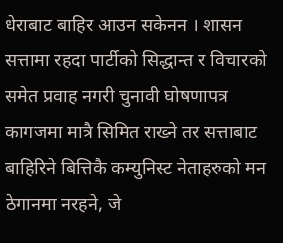धेराबाट बाहिर आउन सकेनन । शासन सत्तामा रहदा पार्टीको सिद्धान्त र विचारको समेत प्रवाह नगरी चुनावी घोषणापत्र कागजमा मात्रै सिमित राख्ने तर सत्ताबाट बाहिरिने बित्तिकै कम्युनिस्ट नेताहरुको मन ठेगानमा नरहने, जे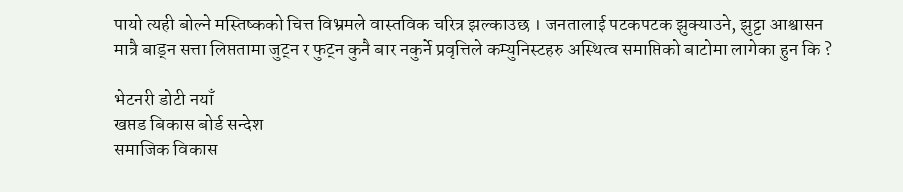पायो त्यही बोल्ने मस्तिष्कको चित्त विभ्रमले वास्तविक चरित्र झल्काउछ । जनतालाई पटकपटक झुक्याउने, झुट्टा आश्वासन मात्रै बाड्न सत्ता लिप्ततामा जुट्न र फुट्न कुनै बार नकुर्ने प्रवृत्तिले कम्युनिस्टहरु अस्थित्व समाप्तिको बाटोमा लागेका हुन कि ?

भेटनरी डोटी नयाँ
खप्तड बिकास बोर्ड सन्देश
समाजिक विकास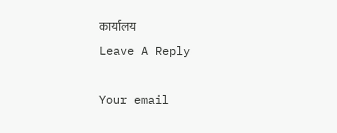कार्यालय
Leave A Reply

Your email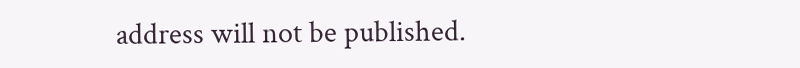address will not be published.